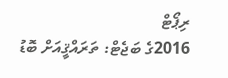ރިޕޯޓް
2016ގެ ބަޖެޓް: ތަރައްޤީއަށް ބޮޑު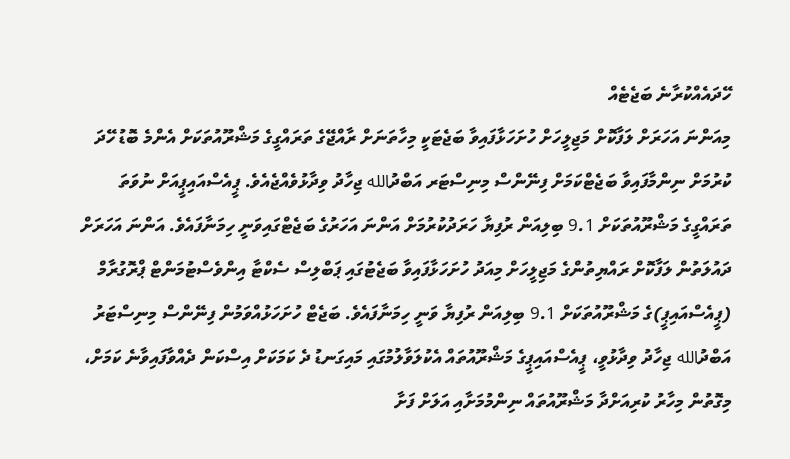ހޭދައެއްކުރާނެ ބަޖެޓެއް
މިއަންނަ އަހަރަށް ލަފާކޮށް މަޖިލީހަށް ހުށަހަޅާފައިވާ ބަޖެޓަކީ މިހާތަނަށް ރާއްޖޭގެ ތަރައްގީގެ މަޝްރޫއުތަކަށް އެންމެ ބޮޑު ހޭދަ ކުރުމަށް ނިންމާފައިވާ ބަޖެޓްކަމަށް ފިނޭންސް މިނިސްޓަރ އަބްދުالله ޖިހާދު ވިދާޅުވެއްޖެއެވެ. ޕީއެސްއައިޕީއަށް ނުވަތަ ތަރައްގީގެ މަޝްރޫއުތަކަށް 9.1 ބިލިއަން ރުފިޔާ ހަރަދުކުރުމަށް އަންނަ އަހަރުގެ ބަޖެޓްގައިވަނީ ހިމަނާފައެވެ. އަންނަ އަހަރަށް ދައުލަތުން ލަފާކޮށް ރައްޔިތުންގެ މަޖިލީހަށް މިއަދު ހުށަހަޅާފައިވާ ބަޖެޓުގައި ޕަބްލިސް ސެކްޓާ އިންވެސްޓުމަންޓް ޕްރޮގުރާމް (ޕީއެސްއައިޕީ)ގެ މަޝްރޫއުތަކަށް 9.1 ބިލިއަން ރުފިޔާ ވަނީ ހިމަނާފައެވެ. ބަޖެޓް ހުށަހަޅުއްވަމުން ފިނޭންސް މިނިސްޓަރު އަބްދުالله ޖިހާދު ވިދާޅުވީ، ޕީއެސްއައިޕީގެ މަޝްރޫއުތައް އެކުލަވާލުމުގައި މައިގަނޑު ދެ ކަމަކަށް އިސްކަން ދެއްވާފައިވާނެ ކަމަށް، މިގޮތުން މިހާރު ކުރިއަށްދާ މަޝްރޫއުތައް ނިންމުމަށާއި އަލަށް ފަށާ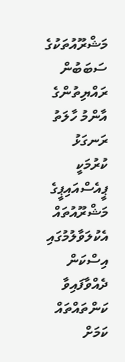މަޝްރޫއުތަކުގެ ސަބަބުން ރައްޔިތުންގެ އާންމު ހާލަތު ރަނގަޅު ކުރުމަކީ ޕީއެސްއައިޕީގެ މަޝްރޫއުތައް އެކުލަވާލުމުގައި އިސްކަން ދެއްވާފައިވާ ކަންތައްތައް ކަމަށް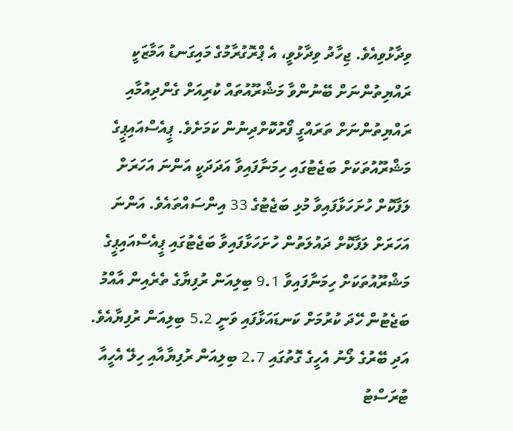ވިދާޅުވިއެވެ. ޖިހާދު ވިދާޅުވީ، އެ ޕްރޮގުރާމުގެ މައިގަނޑު އަމާޒަކީ ރައްޔިތުންނަށް ބޭނުންވާ މަޝްރޫއުތައް ކުރިއަށް ގެންދިއުމާއި ރައްޔިތުންނަށް ތަރައްގީ ފޯރުކޮށްދިނުން ކަމަށެވެ. ޕީއެސްއައިޕީގެ މަޝްރޫއުތަކަށް ބަޖެޓުގައި ހިމަނާފައިވާ އަދަދަކީ އަންނަ އަހަރަށް ލަފާކޮށް ހުށަހަޅާފައިވާ މުޅި ބަޖެޓުގެ 33 އިންސައްތައެވެ. އަންނަ އަހަރަށް ލަފާކޮށް ދައުލަތުން ހުށަހަޅާފައިވާ ބަޖެޓުގައި ޕީއެސްއައިޕީގެ މަޝްރޫއުތަކަށް ހިމަނާފައިވާ 9.1 ބިލިއަން ރުފިޔާގެ ތެރެއިން އާއްމު ބަޖެޓުން ހޭދަ ކުރުމަށް ކަނޑައަޅާފައި ވަނީ 5.2 ބިލިއަން ރުފިޔާއެވެ.  އަދި ބޭރުގެ ލޯނު އެހީގެ ގޮތުގައި 2.7 ބިލިއަން ރުފިޔާއާއި ހިލޭ އެހީއާ ޓުރަސްޓު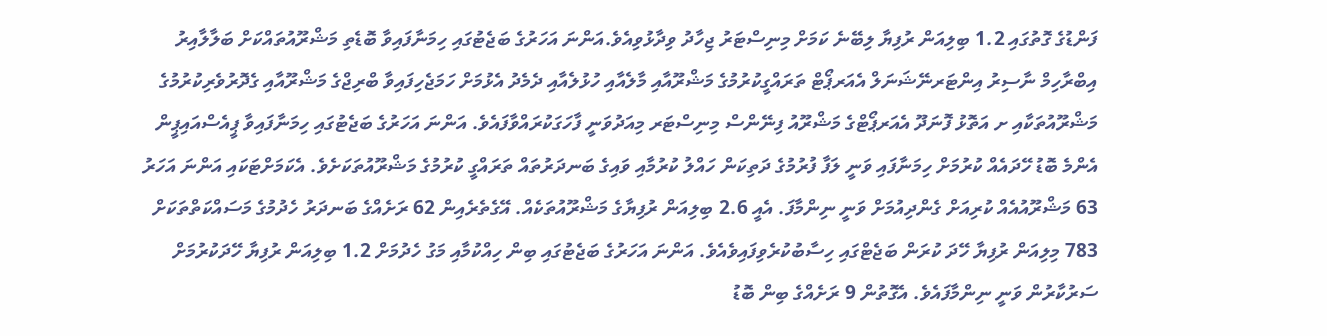ފަންޑުގެ ގޮތުގައި 1.2 ބިލިއަން ރުފިޔާ ލިބޭނެ ކަމަށް މިނިސްޓަރު ޖިހާދު ވިދާޅުވިއެވެ.އަންނަ އަހަރުގެ ބަޖެޓުގައި ހިމަނާފައިވާ ބޮޑެތި މަޝްރޫއުތައްކަށް ބަލާލާއިރު އިބްރާހިމް ނާސިރު އިންޓަރނޭޝަނަލް އެއަރޕޯޓް ތަރައްގީކުރުމުގެ މަޝްރޫއާއި މާލެއާއި ހުޅުލެއާއި ދެމެދު އެޅުމަށް ހަމަޖެހިފައިވާ ބްރިޖްގެ މަޝްރޫއާއި ގެދޮރުވެރިކުރުމުގެ މަޝްރޫއުތަކާއި ށ އަތޮޅު ފޮނަދޫ އެއަރޕޯޓްގެ މަޝްރޫއު ފިނޭންސް މިނިސްޓަރ މިއަދުވަނީ ފާހަގަކުރައްވާފައެވެ. އަންނަ އަހަރުގެ ބަޖެޓުގައި ހިމަނާފައިވާ ޕީއެސްއައިޕީން އެންމެ ބޮޑު ހޭދައެއް ކުރުމަށް ހިމަނާފައި ވަނީ ލަފާ ފުރުމުގެ ދަތިކަން ހައްލު ކުރުމާއި ވައިގެ ބަނދަރުތައް ތަރައްގީ ކުރުމުގެ މަޝްރޫއުތަކަށެވެ. އެކަމަށްޓަކައި އަންނަ އަހަރު 63 މަޝްރޫއުއެއް ކުރިއަށް ގެންދިއުމަށް ވަނީ ނިންމާފަ. އެއީ 2.6 ބިލިއަން ރުފިޔާގެ މަޝްރޫއުތަކެއް. އޭގެތެރެއިން 62 ރަށެއްގެ ބަނދަރު ހެދުމުގެ މަސައްކަތްތަކަށް 783 މިލިއަން ރުފިޔާ ހޭދަ ކުރަން ބަޖެޓްގައި ހިސާބުކުރެވިފައިވެއެވެ. އަންނަ އަހަރުގެ ބަޖެޓުގައި ބިން ހިއްކުމާއި މަގު ހެދުމަށް 1.2 ބިލިއަން ރުފިޔާ ހޭދަކުރުމަށް ސަރުކާރުން ވަނީ ނިންމާފައެވެ. އެގޮތުން 9 ރަށެއްގެ ބިން ބޮޑު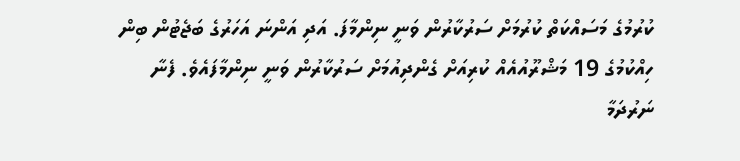ކުރުމުގެ މަސައްކަތް ކުރުމަށް ސަރުކާރުން ވަނީ ނިންމާފަ. އަދި އަންނަ އަހަރުގެ ބަޖެޓުން ބިން ހިއްކުމުގެ 19 މަޝްރޫއުއެއް ކުރިއަށް ގެންދިއުމަށް ސަރުކާރުން ވަނީ ނިންމާފައެވެ. ފެނާ ނަރުދަމާ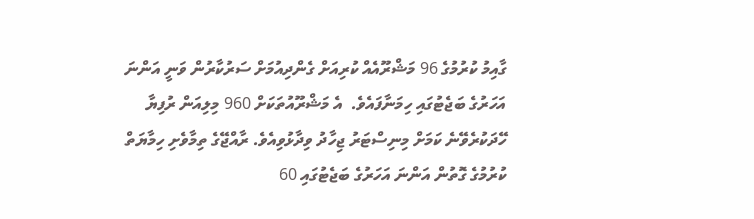ގާއިމު ކުރުމުގެ 96 މަޝްރޫއެއް ކުރިއަށް ގެންދިއުމަށް ސަރުކާރުން ވަނީ އަންނަ އަހަރުގެ ބަޖެޓުގައި ހިމަނާފައެވެ.  އެ މަޝްރޫއުތަކަށް 960 މިލިއަން ރުފިޔާ ހޭދަކުރެވޭނެ ކަމަށް މިނިސްޓަރު ޖިހާދު ވިދާޅުވިއެވެ. ރާއްޖޭގެ ތިމާވެށި ހިމާޔަތް ކުރުމުގެ ގޮތުން އަންނަ އަހަރުގެ ބަޖެޓުގައި 60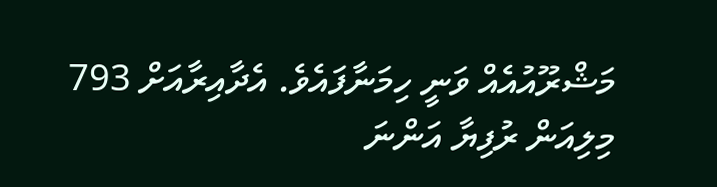މަޝްރޫއުއެއް ވަނީ ހިމަނާފައެވެ. އެދާއިރާއަށް 793 މިލިއަން ރުފިޔާ އަންނަ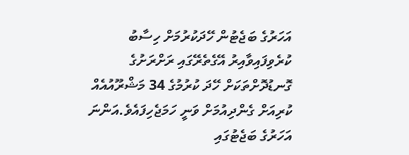އަހަރުގެ ބަޖެޓުން ހޭދަކުރުމަށް ހިސާބު ކުރެވިފައިވާއިރު އޭގެތެރޭގައި ރަށްރަށުގެ ގޮނޑުދޮށްތަކަށް ހޭދަ ކުރުމުގެ 34 މަޝްރޫއުއެއް ކުރިއަށް ގެންދިއުމަށް ވަނީ ހަމަޖެހިފައެވެ.އަންނަ އަހަރުގެ ބަޖެޓުގައި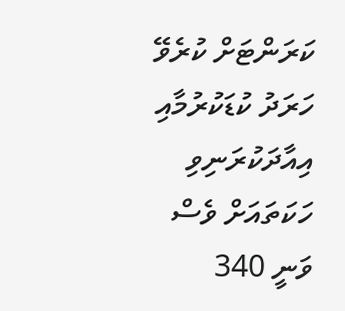ކަރަންޓަށް ކުރެވޭ ހަރަދު ކުޑަކުރުމާއި އިއާދަކުރަނިވި ހަކަތައަށް ވެސް ވަނީ 340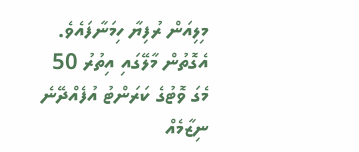މިލިއަން ރުފިޔާ ހިމަނާފައެވެ. އެގޮތުން މާލޭގައި އިތުރު 50 މެގަ ވޮޓުގެ ކަރަންޓު އުފެއްދޭނެ ނިޒާމެއް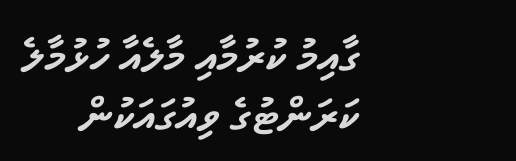ގާއިމު ކުރުމާއި މާލެއާ ހުޅުމާލެ ކަރަންޓުގެ ވިއުގައަކުން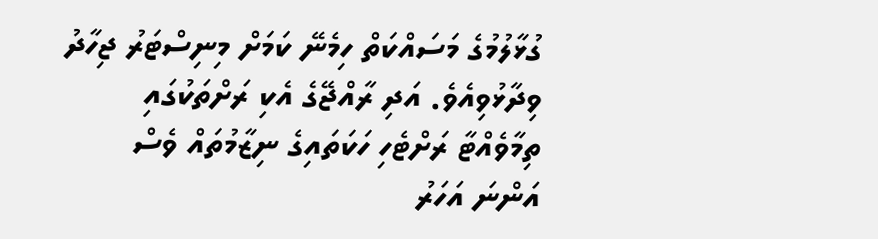ގުޅާލުމުގެ މަސައްކަތް ހިމެނޭ ކަމަށް މިނިސްޓަރު ޖިހާދު ވިދާޅުވިއެވެ. އަދި ރާއްޖޭގެ އެކި ރަށްތަކުގައި ތިމާވެއްޓާ ރަށްޓެހި ހަކަތައިގެ ނިޒާމުތައް ވެސް އަންނަ އަހަރު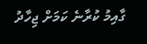ގާއިމު ކުރާނެ ކަމަށް ޖިހާދު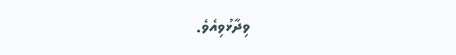ވިދާޅުވިއެވެ.